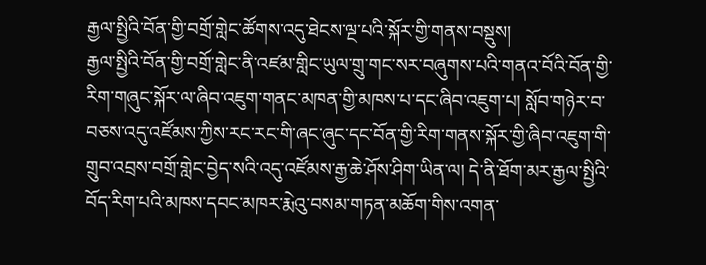རྒྱལ་སྤྱིའི་བོན་གྱི་བགྲོ་གླེང་ཚོགས་འདུ་ཐེངས་ལྔ་པའི་སྐོར་གྱི་གནས་བསྡུས།
རྒྱལ་སྤྱིའི་བོན་གྱི་བགྲོ་གླེང་ནི་འཛམ་གླིང་ཡུལ་གྲུ་གང་སར་བཞུགས་པའི་གནའ་བོའི་བོན་གྱི་རིག་གཞུང་སྐོར་ལ་ཞིབ་འཇུག་གནང་མཁན་གྱི་མཁས་པ་དང་ཞིབ་འཇུག་པ། སློབ་གཉེར་བ་བཅས་འདུ་འཛོམས་ཀྱིས་རང་རང་གི་ཞང་ཞུང་དང་བོན་གྱི་རིག་གནས་སྐོར་གྱི་ཞིབ་འཇུག་གི་གྲུབ་འབྲས་བགྲོ་གླེང་བྱེད་སའི་འདུ་འཛོམས་རྒྱ་ཆེ་ཤོས་ཤིག་ཡིན་ལ། དེ་ནི་ཐོག་མར་རྒྱལ་སྤྱིའི་བོད་རིག་པའི་མཁས་དབང་མཁར་རྨེའུ་བསམ་གཏན་མཆོག་གིས་འགན་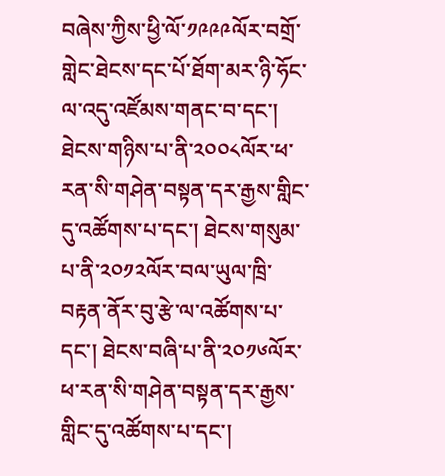བཞེས་ཀྱིས་ཕྱི་ལོ་༡༩༩༩ལོར་བགྲོ་གླེང་ཐེངས་དང་པོ་ཐོག་མར་ཉི་ཧོང་ལ་འདུ་འཛོམས་གནང་བ་དང་། ཐེངས་གཉིས་པ་ནི་༢༠༠༨ལོར་ཕ་རན་སི་གཤེན་བསྟན་དར་རྒྱས་གླིང་དུ་འཚོགས་པ་དང་། ཐེངས་གསུམ་པ་ནི་༢༠༡༢ལོར་བལ་ཡུལ་ཁྲི་བརྟན་ནོར་བུ་རྩེ་ལ་འཚོགས་པ་དང་། ཐེངས་བཞི་པ་ནི་༢༠༡༦ལོར་ཕ་རན་སི་གཤེན་བསྟན་དར་རྒྱས་གླིང་དུ་འཚོགས་པ་དང་།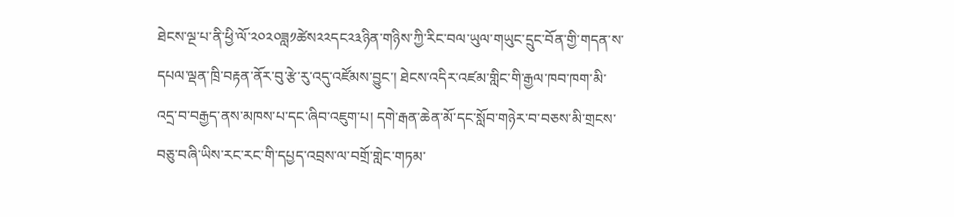ཐེངས་ལྔ་པ་ནི་ཕྱི་ལོ་༢༠༢༠ཟླ༡ཚེས༢༢དང༢༣ཉིན་གཉིས་ཀྱི་རིང་བལ་ཡུལ་གཡུང་དྲུང་བོན་གྱི་གདན་ས་དཔལ་ལྡན་ཁྲི་བརྟན་ནོར་བུ་རྩེ་རུ་འདུ་འཛོམས་བྱུང་། ཐེངས་འདིར་འཛམ་གླིང་གི་རྒྱལ་ཁབ་ཁག་མི་འདྲ་བ་བརྒྱད་ནས་མཁས་པ་དང་ཞིབ་འཇུག་པ། དགེ་རྒན་ཆེན་མོ་དང་སློབ་གཉེར་བ་བཅས་མི་གྲངས་བཅུ་བཞི་ཡིས་རང་རང་གི་དཔྱད་འབྲས་ལ་བགྲོ་གླེང་གཏམ་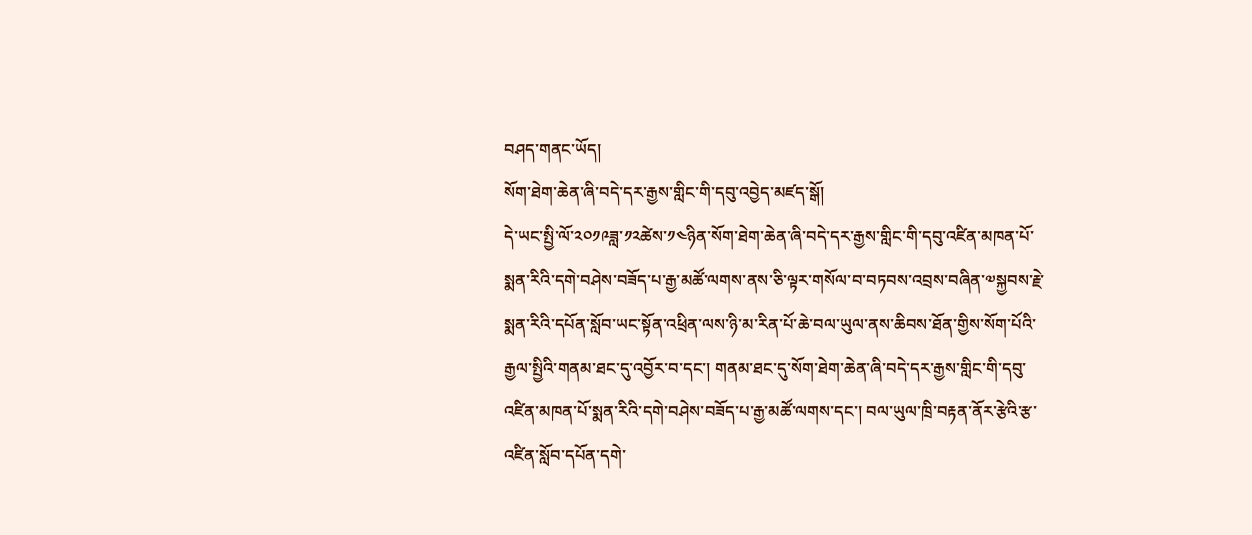བཤད་གནང་ཡོད།
སོག་ཐེག་ཆེན་ཞི་བདེ་དར་རྒྱས་གླིང་གི་དབུ་འབྱེད་མཛད་སྒོ།
དེ་ཡང་སྤྱི་ལོ་༢༠༡༩ཟླ་༡༢ཚེས་༡༤ཉིན་སོག་ཐེག་ཆེན་ཞི་བདེ་དར་རྒྱས་གླིང་གི་དབུ་འཛིན་མཁན་པོ་སྨན་རིའི་དགེ་བཤེས་བཟོད་པ་རྒྱ་མཚོ་ལགས་ནས་ཅི་ལྟར་གསོལ་བ་བཏབས་འབྲས་བཞིན་༧སྐྱབས་རྗེ་སྨན་རིའི་དཔོན་སློབ་ཡང་སྟོན་འཕྲིན་ལས་ཉི་མ་རིན་པོ་ཆེ་བལ་ཡུལ་ནས་ཆིབས་ཐོན་གྱིས་སོག་པོའི་རྒྱལ་སྤྱིའི་གནམ་ཐང་དུ་འབྱོར་བ་དང་། གནམ་ཐང་དུ་སོག་ཐེག་ཆེན་ཞི་བདེ་དར་རྒྱས་གླིང་གི་དབུ་འཛིན་མཁན་པོ་སྨན་རིའི་དགེ་བཤེས་བཟོད་པ་རྒྱ་མཚོ་ལགས་དང་། བལ་ཡུལ་ཁྲི་བརྟན་ནོར་རྩེའི་རྩ་འཛིན་སློབ་དཔོན་དགེ་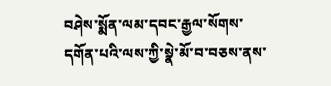བཤེས་སྨོན་ལམ་དབང་རྒྱལ་སོགས་དགོན་པའི་ལས་ཀྱི་སྣེ་མོ་བ་བཅས་ནས་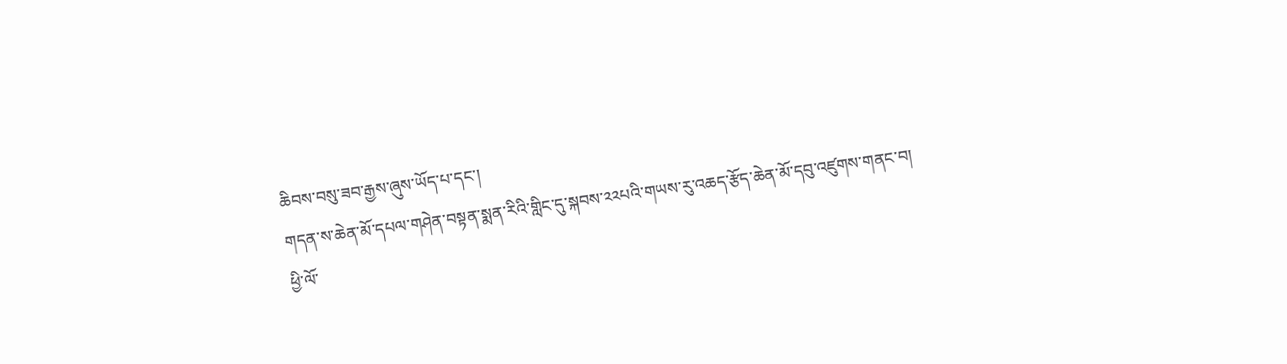ཆིབས་བསུ་ཟབ་རྒྱས་ཞུས་ཡོད་པ་དང་།
གདན་ས་ཆེན་མོ་དཔལ་གཤེན་བསྟན་སྨན་རིའི་གླིང་དུ་སྐབས་༢༢པའི་གཡས་རུ་འཆད་རྩོད་ཆེན་མོ་དབུ་འཛུགས་གནང་བ།
ཕྱི་ལོ་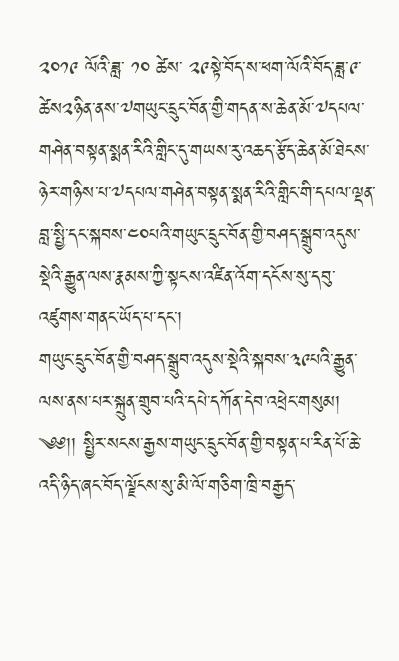༢༠༡༩ ལོའི་ཟླ་ ༡༠ ཚེས་ ༢༩སྟེ་བོད་ས་ཕག་ལོའི་བོད་ཟླ་༩་ཚེས༢ཉིན་ནས་༧གཡུང་དྲུང་བོན་གྱི་གདན་ས་ཆེན་མོ་༧དཔལ་གཤེན་བསྟན་སྨན་རིའི་གླིང་དུ་གཡས་རུ་འཆད་རྩོད་ཆེན་མོ་ཐེངས་ཉེར་གཉིས་པ་༧དཔལ་གཤེན་བསྟན་སྨན་རིའི་གླིང་གི་དཔལ་ལྡན་བླ་སྤྱི་དང་སྐབས་༤༠པའི་གཡུང་དྲུང་བོན་གྱི་བཤད་སྒྲུབ་འདུས་སྡེའི་རྒྱུན་ལས་རྣམས་ཀྱི་སྟངས་འཛིན་འོག་དངོས་སུ་དབུ་འཛུགས་གནང་ཡོད་པ་དང་།
གཡུང་དྲུང་བོན་གྱི་བཤད་སྒྲུབ་འདུས་སྡེའི་སྐབས་༣༩པའི་རྒྱུན་ལས་ནས་པར་སྐྲུན་གྲུབ་པའི་དཔེ་དཀོན་དེབ་འཕྲེང་གསུམ།
༄༅།། སྤྱིར་སངས་རྒྱས་གཡུང་དྲུང་བོན་གྱི་བསྟན་པ་རིན་པོ་ཆེ་འདི་ཉིད་ཞང་བོད་ལྗོངས་སུ་མི་ལོ་གཅིག་ཁྲི་བརྒྱད་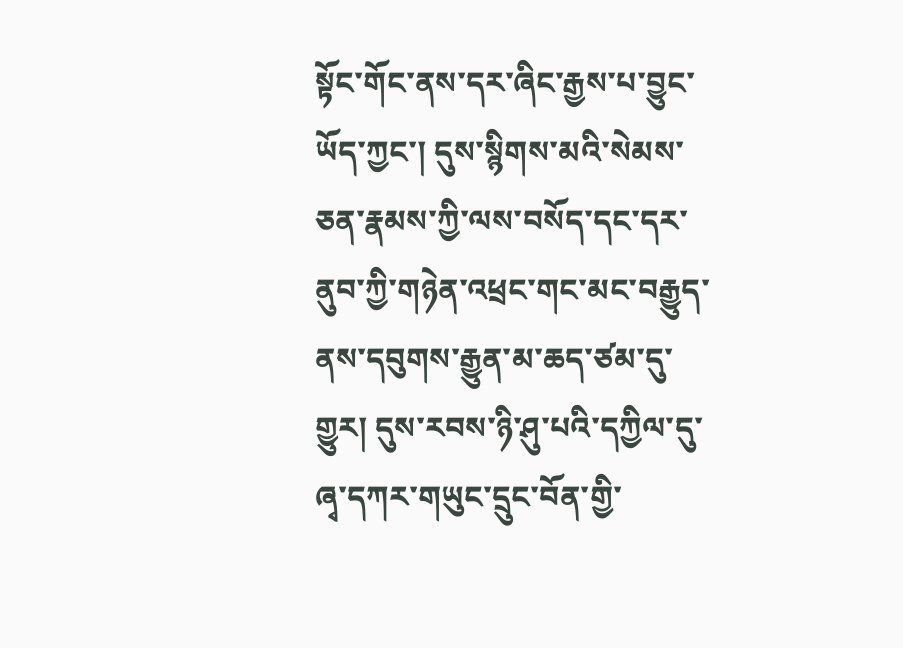སྟོང་གོང་ནས་དར་ཞིང་རྒྱས་པ་བྱུང་ཡོད་ཀྱང་། དུས་སྙིགས་མའི་སེམས་ཅན་རྣམས་ཀྱི་ལས་བསོད་དང་དར་ནུབ་ཀྱི་གཉེན་འཕྲང་གང་མང་བརྒྱུད་ནས་དབུགས་རྒྱུན་མ་ཆད་ཙམ་དུ་གྱུར། དུས་རབས་ཉི་ཤུ་པའི་དཀྱིལ་དུ་ཞྭ་དཀར་གཡུང་དྲུང་བོན་གྱི་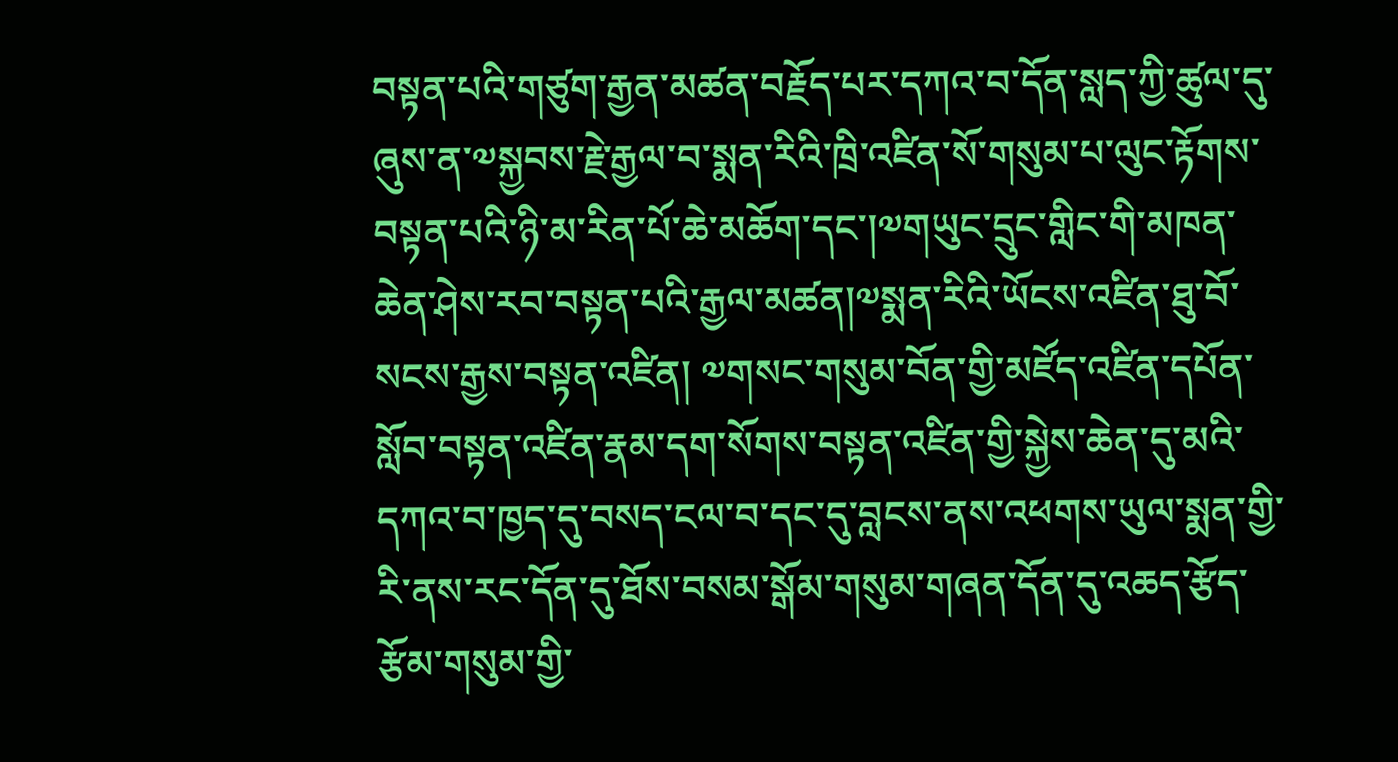བསྟན་པའི་གཙུག་རྒྱན་མཚན་བརྗོད་པར་དཀའ་བ་དོན་སླད་ཀྱི་ཚུལ་དུ་ཞུས་ན་༧སྐྱབས་རྗེ་རྒྱལ་བ་སྨན་རིའི་ཁྲི་འཛིན་སོ་གསུམ་པ་ལུང་རྟོགས་བསྟན་པའི་ཉི་མ་རིན་པོ་ཆེ་མཆོག་དང་།༧གཡུང་དྲུང་གླིང་གི་མཁན་ཆེན་ཤེས་རབ་བསྟན་པའི་རྒྱལ་མཚན།༧སྨན་རིའི་ཡོངས་འཛིན་ཐུ་བོ་སངས་རྒྱས་བསྟན་འཛིན། ༧གསང་གསུམ་བོན་གྱི་མཛོད་འཛིན་དཔོན་སློབ་བསྟན་འཛིན་རྣམ་དག་སོགས་བསྟན་འཛིན་གྱི་སྐྱེས་ཆེན་དུ་མའི་དཀའ་བ་ཁྱད་དུ་བསད་ངལ་བ་དང་དུ་བླངས་ནས་འཕགས་ཡུལ་སྨན་གྱི་རི་ནས་རང་དོན་དུ་ཐོས་བསམ་སྒོམ་གསུམ་གཞན་དོན་དུ་འཆད་རྩོད་རྩོམ་གསུམ་གྱི་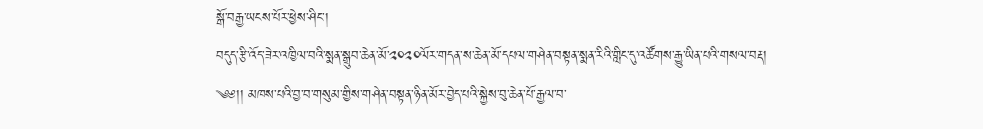སྒོ་བརྒྱ་ཡངས་པོར་ཕྱེས་ཤིང་།
བདུད་རྩི་འོད་ཟེར་འཁྱིལ་བའི་སྨན་སྒྲུབ་ཆེན་མོ་༢༠༢༠ལོར་གདན་ས་ཆེན་མོ་དཔལ་གཤེན་བསྟན་སྨན་རིའི་གླིང་དུ་འཚོགས་རྒྱུ་ཡིན་པའི་གསལ་བརྡ།
༄༅།། མཁས་པའི་བྱ་བ་གསུམ་གྱིས་གཤེན་བསྟན་ཉིན་མོར་བྱེད་པའི་སྐྱེས་བུ་ཆེན་པོ་རྒྱལ་བ་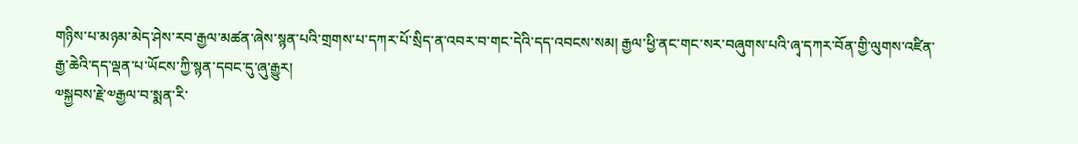གཉིས་པ་མཉམ་མེད་ཤེས་རབ་རྒྱལ་མཚན་ཞེས་སྙན་པའི་གྲགས་པ་དཀར་པོ་སྲིད་ན་འབར་བ་གང་དེའི་དད་འབངས་སམ། རྒྱལ་ཕྱི་ནང་གང་སར་བཞུགས་པའི་ཞྭ་དཀར་བོན་གྱི་ལུགས་འཛིན་རྒྱ་ཆེའི་དད་ལྡན་པ་ཡོངས་ཀྱི་སྙན་དབང་དུ་ཞུ་རྒྱུར།
༧སྐྱབས་རྗེ་༧རྒྱལ་བ་སྨན་རི་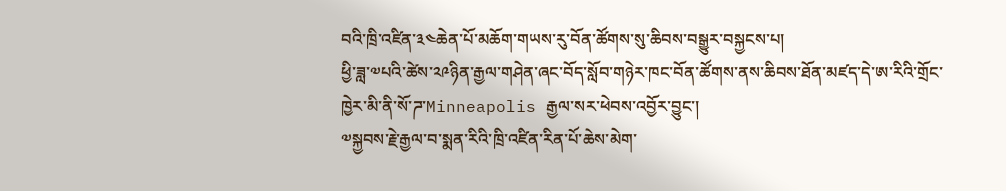བའི་ཁྲི་འཛིན་༣༤ཆེན་པོ་མཆོག་གཡས་རུ་བོན་ཚོགས་སུ་ཆིབས་བསྒྱུར་བསྐྱངས་པ།
ཕྱི་ཟླ་༧པའི་ཚེས་༢༩ཉིན་རྒྱལ་གཤེན་ཞང་བོད་སློབ་གཉེར་ཁང་བོན་ཚོགས་ནས་ཆིབས་ཐོན་མཛད་དེ་ཨ་རིའི་གྲོང་ཁྱེར་མི་ནི་སོ་ཌ་Minneapolis རྒྱལ་སར་ཕེབས་འབྱོར་བྱུང་།
༧སྐྱབས་རྗེ་རྒྱལ་བ་སྨན་རིའི་ཁྲི་འཛིན་རིན་པོ་ཆེས་མེག་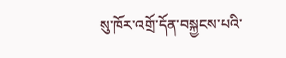སུ་ཁོར་འགྲོ་དོན་བསྐྱངས་པའི་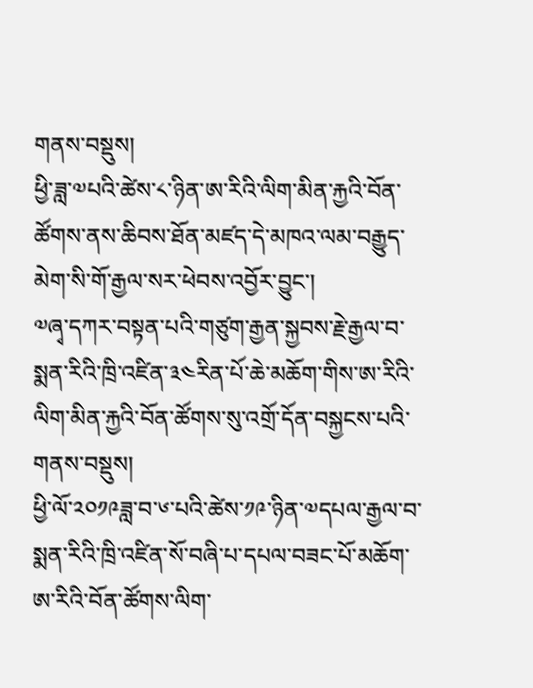གནས་བསྡུས།
ཕྱི་ཟླ་༧པའི་ཚེས་༨་ཉིན་ཨ་རིའི་ལིག་མིན་རྐྱའི་བོན་ཚོགས་ནས་ཆིབས་ཐོན་མཛད་དེ་མཁའ་ལམ་བརྒྱུད་མེག་སི་གོ་རྒྱལ་སར་ཕེབས་འབྱོར་བྱུང་།
༧ཞྭ་དཀར་བསྟན་པའི་གཙུག་རྒྱན་སྐྱབས་རྗེ་རྒྱལ་བ་སྨན་རིའི་ཁྲི་འཛིན་༣༤རིན་པོ་ཆེ་མཆོག་གིས་ཨ་རིའི་ལིག་མིན་རྐྱའི་བོན་ཚོགས་སུ་འགྲོ་དོན་བསྐྱངས་པའི་གནས་བསྡུས།
ཕྱི་ལོ་༢༠༡༩ཟླ་བ་༦་པའི་ཚེས་༡༩་ཉིན་༧དཔལ་རྒྱལ་བ་སྨན་རིའི་ཁྲི་འཛིན་སོ་བཞི་པ་དཔལ་བཟང་པོ་མཆོག་ཨ་རིའི་བོན་ཚོགས་ལིག་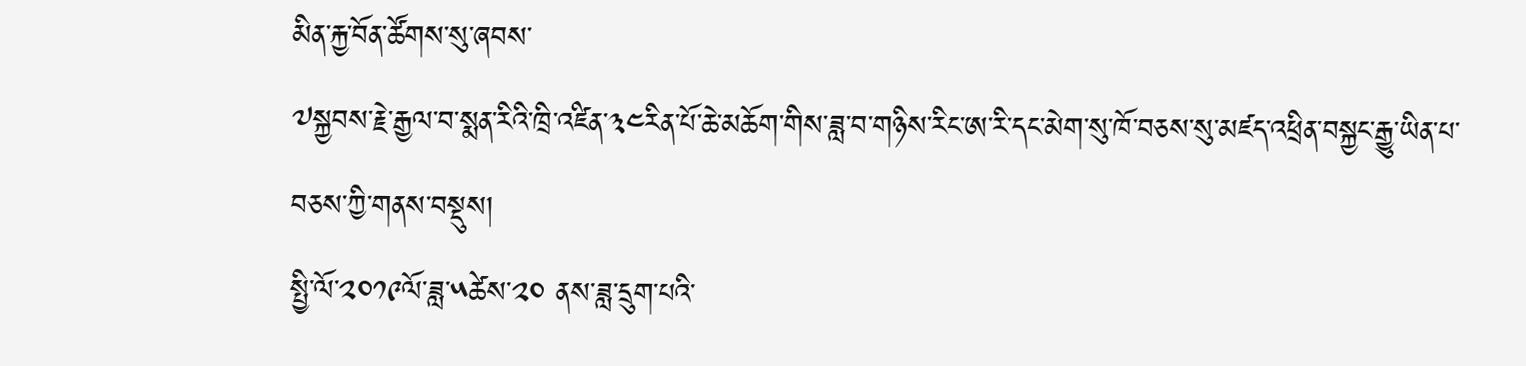མིན་རྐྱ་བོན་ཚོགས་སུ་ཞབས་
༧སྐྱབས་རྗེ་རྒྱལ་བ་སྨན་རིའི་ཁྲི་འཛིན་༣༤རིན་པོ་ཆེ་མཆོག་གིས་ཟླ་བ་གཉིས་རིང་ཨ་རི་དང་མེག་སུ་ཁོ་བཅས་སུ་མཛད་འཕྲིན་བསྐྱང་རྒྱུ་ཡིན་པ་བཅས་ཀྱི་གནས་བསྡུས།
སྤྱི་ལོ་༢༠༡༩ལོ་ཟླ་༥ཚེས་༢༠ ནས་ཟླ་དྲུག་པའི་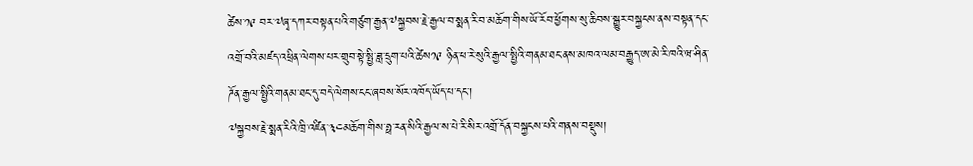ཚེས་༡༩ བར་༧ཞྭ་དཀར་བསྟན་པའི་གཙུག་རྒྱན་༧སྐྱབས་རྗེ་རྒྱལ་བ་སྨན་རི་བ་མཆོག་གིས་ཡོ་རོབ་ཕྱོགས་སུ་ཆིབས་སྒྱུར་བསྐྱངས་ནས་བསྟན་དང་འགྲོ་བའི་མཛད་འཕྲིན་ལེགས་པར་གྲུབ་སྟེ་སྤྱི་ཟླ་དྲུག་པའི་ཚེས༡༩ ཉིན་ཕ་རེ་སུའི་རྒྱལ་སྤྱིའི་གནམ་ཐང་ནས་མཁའ་ལམ་བརྒྱུད་ཨ་མེ་རི་ཁའི་ཝ་ཤིན་ཌོན་རྒྱལ་སྤྱིའི་གནམ་ཐང་དུ་བདེ་ལེགས་ངང་ཞབས་སོར་འཁོད་ཡོད་པ་དང་།
༧སྐྱབས་རྗེ་སྨན་རིའི་ཁྲི་འཛིན་༣༤མཆོག་གིས་ཧྥ་རན་སིའི་རྒྱལ་ས་པེ་རི་སིར་འགྲོ་དོན་བསྐྱངས་པའི་གནས་བསྡུས།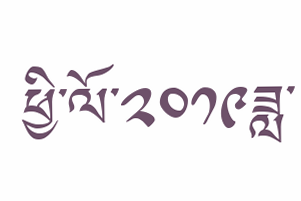ཕྱི་ལོ་༢༠༡༩ཟླ་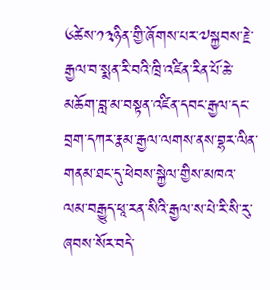༦ཚེས་༡༣ཉིན་གྱི་ཞོགས་པར་༧སྐྱབས་རྗེ་རྒྱལ་བ་སྨན་རི་བའི་ཁྲི་འཛིན་རིན་པོ་ཆེ་མཆོག་བླ་མ་བསྟན་འཛིན་དབང་རྒྱལ་དང་བྲག་དཀར་རྣམ་རྒྱལ་ལགས་ནས་བྷར་ལིན་གནམ་ཐང་དུ་ཕེབས་སྐྱེལ་གྱིས་མཁའ་ལམ་བརྒྱུད་ཕཱ་རན་སིའི་རྒྱལ་ས་པེ་རི་སི་རུ་ཞབས་སོར་བདེ་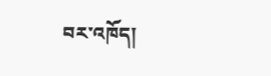བར་འཁོད།